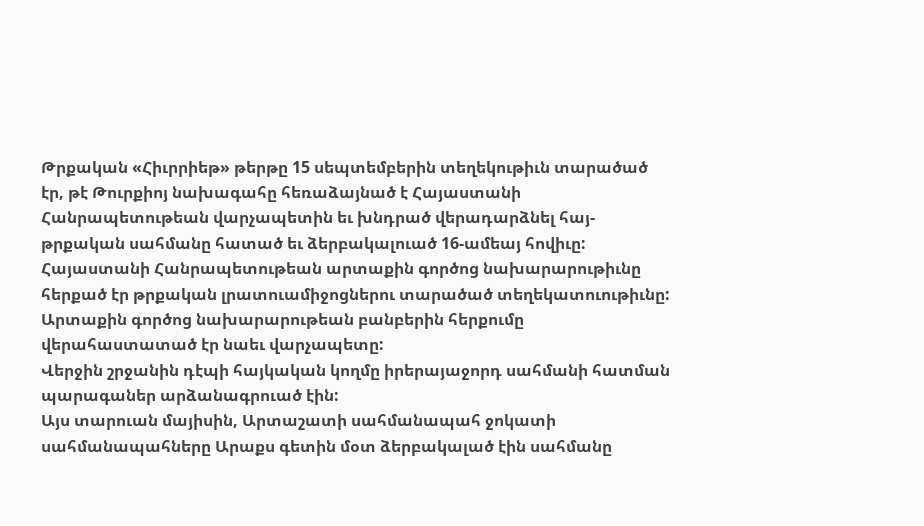Թրքական «Հիւրրիեթ» թերթը 15 սեպտեմբերին տեղեկութիւն տարածած էր, թէ Թուրքիոյ նախագահը հեռաձայնած է Հայաստանի Հանրապետութեան վարչապետին եւ խնդրած վերադարձնել հայ-թրքական սահմանը հատած եւ ձերբակալուած 16-ամեայ հովիւը:
Հայաստանի Հանրապետութեան արտաքին գործոց նախարարութիւնը հերքած էր թրքական լրատուամիջոցներու տարածած տեղեկատուութիւնը:
Արտաքին գործոց նախարարութեան բանբերին հերքումը վերահաստատած էր նաեւ վարչապետը:
Վերջին շրջանին դէպի հայկական կողմը իրերայաջորդ սահմանի հատման պարագաներ արձանագրուած էին:
Այս տարուան մայիսին, Արտաշատի սահմանապահ ջոկատի սահմանապահները Արաքս գետին մօտ ձերբակալած էին սահմանը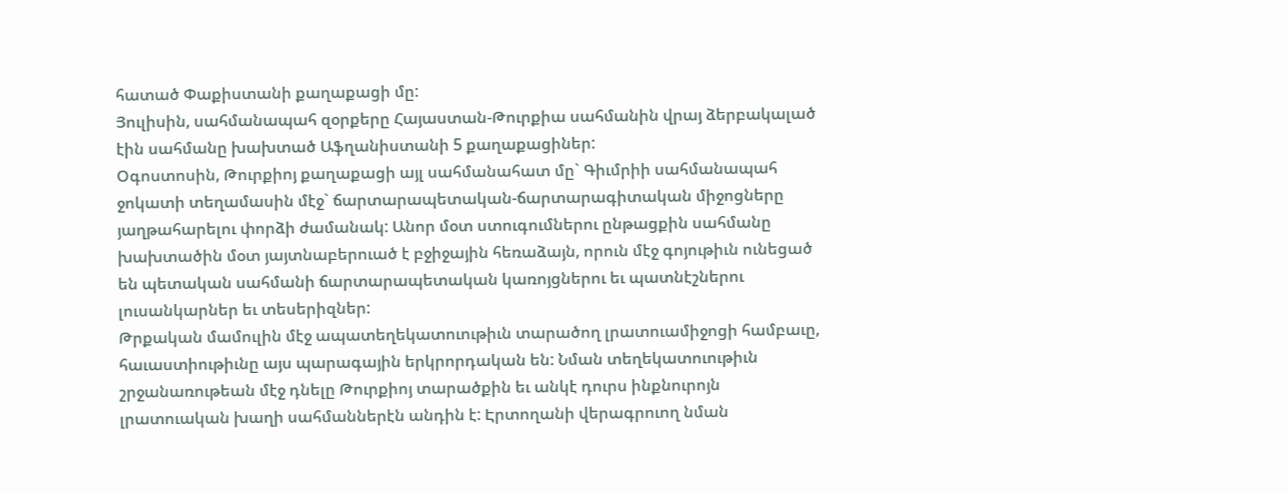հատած Փաքիստանի քաղաքացի մը:
Յուլիսին, սահմանապահ զօրքերը Հայաստան-Թուրքիա սահմանին վրայ ձերբակալած էին սահմանը խախտած Աֆղանիստանի 5 քաղաքացիներ:
Օգոստոսին, Թուրքիոյ քաղաքացի այլ սահմանահատ մը` Գիւմրիի սահմանապահ ջոկատի տեղամասին մէջ` ճարտարապետական-ճարտարագիտական միջոցները յաղթահարելու փորձի ժամանակ: Անոր մօտ ստուգումներու ընթացքին սահմանը խախտածին մօտ յայտնաբերուած է բջիջային հեռաձայն, որուն մէջ գոյութիւն ունեցած են պետական սահմանի ճարտարապետական կառոյցներու եւ պատնէշներու լուսանկարներ եւ տեսերիզներ:
Թրքական մամուլին մէջ ապատեղեկատուութիւն տարածող լրատուամիջոցի համբաւը, հաւաստիութիւնը այս պարագային երկրորդական են: Նման տեղեկատուութիւն շրջանառութեան մէջ դնելը Թուրքիոյ տարածքին եւ անկէ դուրս ինքնուրոյն լրատուական խաղի սահմաններէն անդին է: Էրտողանի վերագրուող նման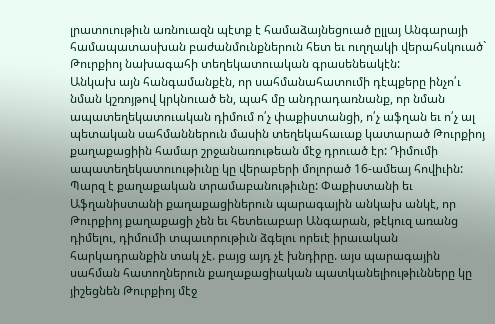լրատուութիւն առնուազն պէտք է համաձայնեցուած ըլլայ Անգարայի համապատասխան բաժանմունքներուն հետ եւ ուղղակի վերահսկուած` Թուրքիոյ նախագահի տեղեկատուական գրասենեակէն:
Անկախ այն հանգամանքէն, որ սահմանահատումի դէպքերը ինչո՛ւ նման կշռոյթով կրկնուած են, պահ մը անդրադառնանք, որ նման ապատեղեկատուական դիմում ո՛չ փաքիստանցի, ո՛չ աֆղան եւ ո՛չ ալ պետական սահմաններուն մասին տեղեկահաւաք կատարած Թուրքիոյ քաղաքացիին համար շրջանառութեան մէջ դրուած էր: Դիմումի ապատեղեկատուութիւնը կը վերաբերի մոլորած 16-ամեայ հովիւին:
Պարզ է քաղաքական տրամաբանութիւնը: Փաքիստանի եւ Աֆղանիստանի քաղաքացիներուն պարագային անկախ անկէ, որ Թուրքիոյ քաղաքացի չեն եւ հետեւաբար Անգարան, թէկուզ առանց դիմելու, դիմումի տպաւորութիւն ձգելու որեւէ իրաւական հարկադրանքին տակ չէ. բայց այդ չէ խնդիրը. այս պարագային սահման հատողներուն քաղաքացիական պատկանելիութիւնները կը յիշեցնեն Թուրքիոյ մէջ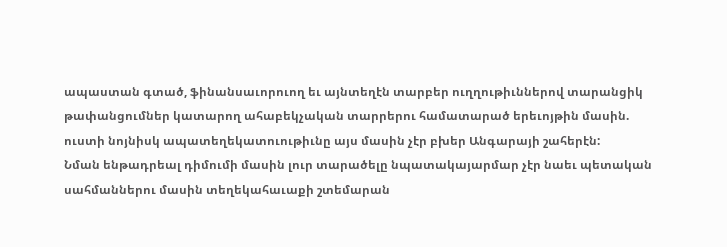ապաստան գտած, ֆինանսաւորուող եւ այնտեղէն տարբեր ուղղութիւններով տարանցիկ թափանցումներ կատարող ահաբեկչական տարրերու համատարած երեւոյթին մասին. ուստի նոյնիսկ ապատեղեկատուութիւնը այս մասին չէր բխեր Անգարայի շահերէն:
Նման ենթադրեալ դիմումի մասին լուր տարածելը նպատակայարմար չէր նաեւ պետական սահմաններու մասին տեղեկահաւաքի շտեմարան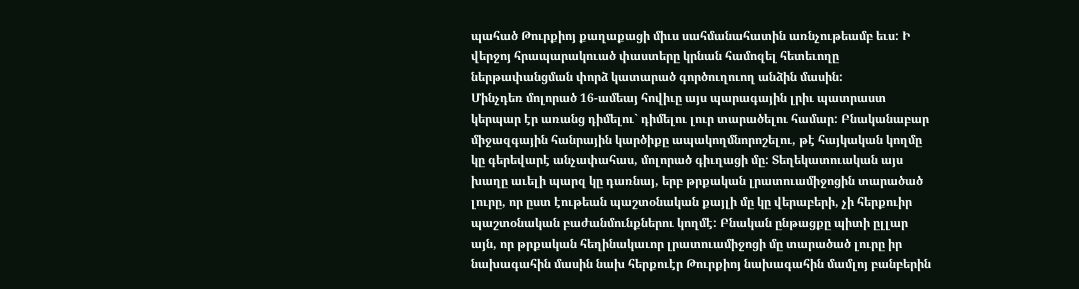պահած Թուրքիոյ քաղաքացի միւս սահմանահատին առնչութեամբ եւս: Ի վերջոյ հրապարակուած փաստերը կրնան համոզել հետեւողը ներթափանցման փորձ կատարած գործուղուող անձին մասին:
Մինչդեռ մոլորած 16-ամեայ հովիւը այս պարագային լրիւ պատրաստ կերպար էր առանց դիմելու` դիմելու լուր տարածելու համար: Բնականաբար միջազգային հանրային կարծիքը ապակողմնորոշելու, թէ հայկական կողմը կը գերեվարէ անչափահաս, մոլորած գիւղացի մը: Տեղեկատուական այս խաղը աւելի պարզ կը դառնայ, երբ թրքական լրատուամիջոցին տարածած լուրը, որ ըստ էութեան պաշտօնական քայլի մը կը վերաբերի, չի հերքուիր պաշտօնական բաժանմունքներու կողմէ: Բնական ընթացքը պիտի ըլլար այն, որ թրքական հեղինակաւոր լրատուամիջոցի մը տարածած լուրը իր նախագահին մասին նախ հերքուէր Թուրքիոյ նախագահին մամլոյ բանբերին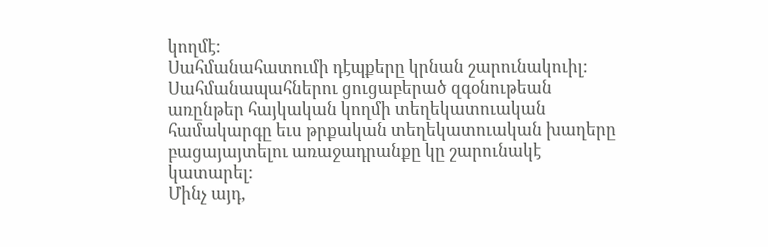կողմէ:
Սահմանահատումի դէպքերը կրնան շարունակուիլ: Սահմանապահներու ցուցաբերած զգօնութեան առընթեր հայկական կողմի տեղեկատուական համակարգը եւս թրքական տեղեկատուական խաղերը բացայայտելու առաջադրանքը կը շարունակէ կատարել:
Մինչ այդ,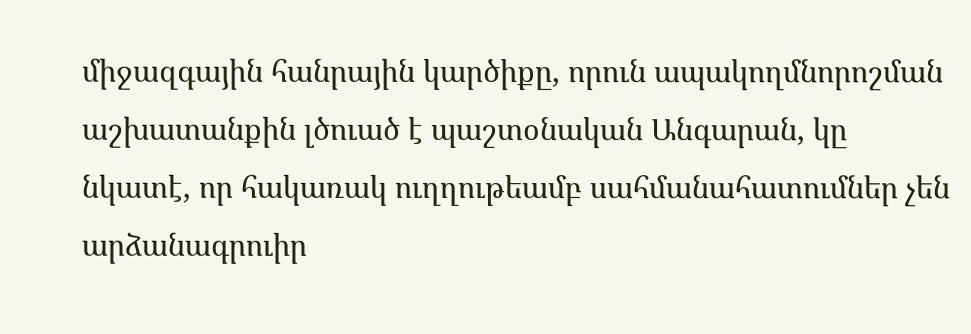միջազգային հանրային կարծիքը, որուն ապակողմնորոշման աշխատանքին լծուած է պաշտօնական Անգարան, կը նկատէ, որ հակառակ ուղղութեամբ սահմանահատումներ չեն արձանագրուիր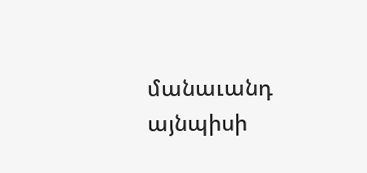մանաւանդ այնպիսի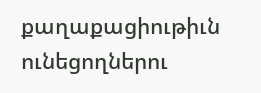քաղաքացիութիւն ունեցողներու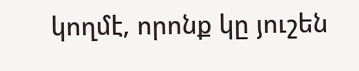կողմէ, որոնք կը յուշեն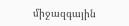միջազգային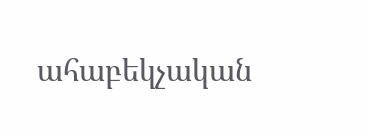ահաբեկչական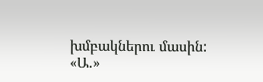խմբակներու մասին:
«Ա.»